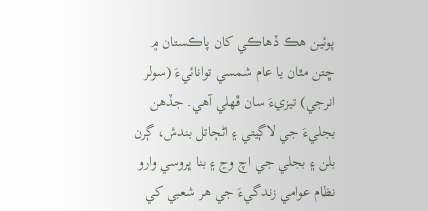پوئين هڪ ڏهاڪي کان پاڪستان ۾ ڇتن مٿان يا عام شمسي توانائيءَ (سولر انرجي) تيزيءَ سان ڦھلي آھي. جڏهن بجليءَ جي لاڳيتي ۽ اڻڄاتل بندش، ڳرن بلن ۽ بجلي جي اچ وڃ ۽ بنا ڀروسي وارو نظام عوامي زندگيءَ جي هر شعبي کي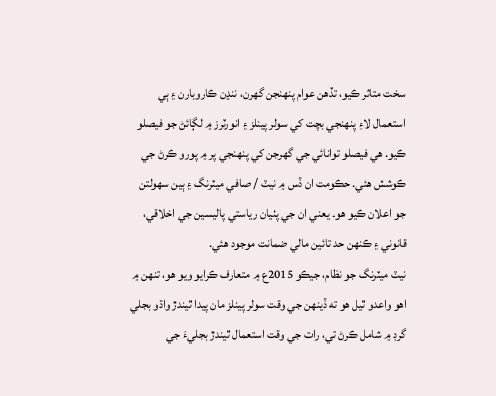سخت متاثر ڪيو، تڏهن عوام پنھنجن گھرن، ننڍن ڪاروبارن ۽ ٻي استعمال لاءِ پنهنجي بچت کي سولر پينلز ۽ انورٽرز ۾ لڳائڻ جو فيصلو ڪيو. هي فيصلو توانائي جي گھرجن کي پنھنجي پر ۾ پورو ڪرڻ جي ڪوشش هئي. حڪومت ان ڏس ۾ نيٽ / صافي ميٽرنگ ۽ ٻين سھولتن جو اعلان ڪيو ھو۔ يعني ان جي پٺيان رياستي پاليسين جي اخلاقي، قانوني ۽ ڪنھن حد تائين مالي ضمانت موجود هئي.
نيٽ ميٽرنگ جو نظام، جيڪو 2015ع ۾ متعارف ڪرايو ويو هو، تنهن ۾ اهو واعدو ٿيل ھو ته ڏينهن جي وقت سولر پينلز مان پيدا ٿيندڙ واڌو بجلي گرڊ ۾ شامل ڪرڻ تي، رات جي وقت استعمال ٿيندڙ بجليءَ جي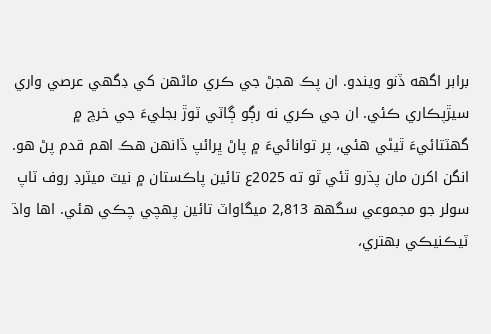برابر اگھه ڏنو ويندو. ان پڪ ھجڻ جي ڪري ماڻهن کي ڊگھي عرصي واري سيڙپڪاري ڪئي. ان جي ڪري نه رڳو ڳاٽي ٽوڙ بجليءَ جي خرچ ۾ گهٽتائيءَ ٿيڻي ھئي، پر توانائيءَ ۾ پاڻ ڀرائپ ڏانھن هڪ اهم قدم پڻ هو. انگن اکرن مان پڌرو ٿئي ٿو ته 2025ع تائين پاڪستان ۾ نيٽ ميٽرڊ روف ٽاپ سولر جو مجموعي سگهھ 2,813 ميگاواٽ تائين پهچي چڪي ھئي. اھا واڌ ٽيڪنيڪي بھتري،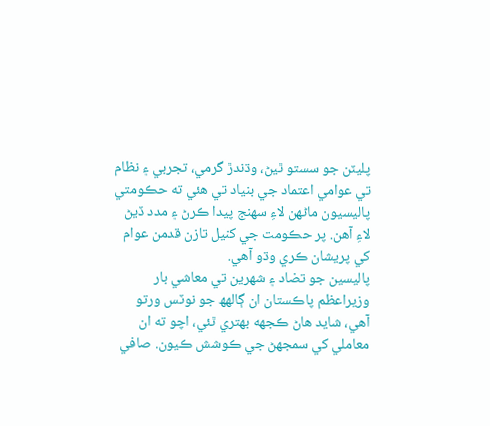پليٽن جو سستو ٿيڻ، وڌندڙ گرمي، تجربي ۽ نظام تي عوامي اعتماد جي بنياد تي هئي ته حڪومتي پاليسيون ماڻھن لاءِ سھنج پيدا ڪرڻ ۽ مدد ڏيڻ لاءِ آھن. پر حڪومت جي کنيل تازن قدمن عوام کي پريشان ڪري وڌو آھي.
پاليسين جو تضاد ۽ شهرين تي معاشي بار
وزيراعظم پاڪستان ان ڳالهھ جو نوٽس ورتو آھي، شايد ھاڻ ڪجھه بھتري ٿئي، اچو ته ان معاملي کي سمجھڻ جي ڪوشش ڪيون. صافي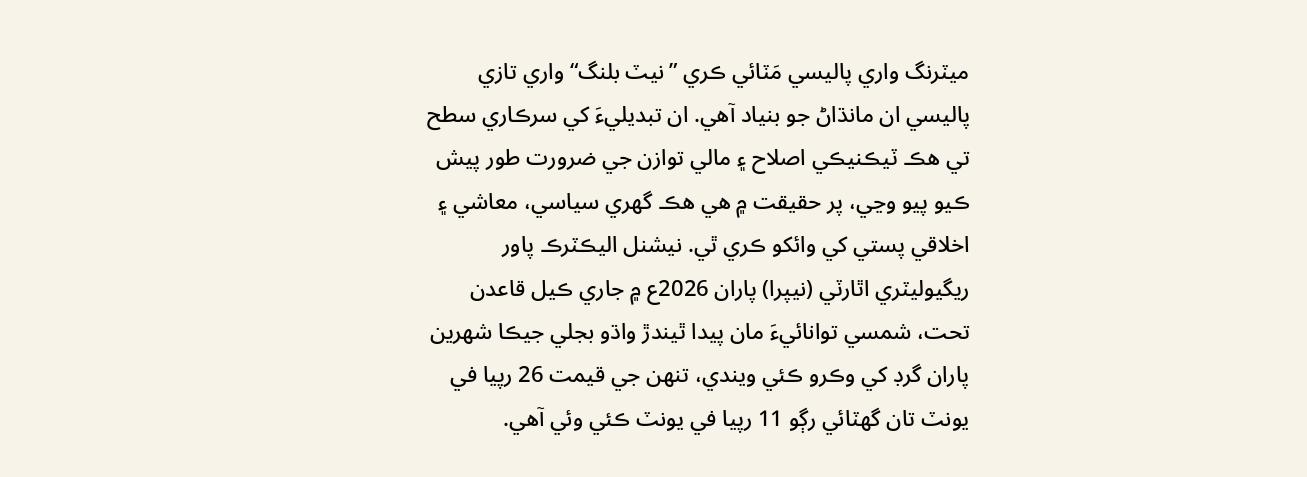ميٽرنگ واري پاليسي مَٽائي ڪري ”نيٽ بلنگ“ واري تازي پاليسي ان مانڌاڻ جو بنياد آھي. ان تبديليءَ کي سرڪاري سطح تي هڪ ٽيڪنيڪي اصلاح ۽ مالي توازن جي ضرورت طور پيش ڪيو پيو وڃي، پر حقيقت ۾ هي هڪ گهري سياسي، معاشي ۽ اخلاقي پستي کي وائکو ڪري ٿي. نيشنل اليڪٽرڪ پاور ريگيوليٽري اٿارٽي (نيپرا) پاران 2026ع ۾ جاري ڪيل قاعدن تحت، شمسي توانائيءَ مان پيدا ٿيندڙ واڌو بجلي جيڪا شهرين پاران گرڊ کي وڪرو ڪئي ويندي، تنهن جي قيمت 26 رپيا في يونٽ تان گهٽائي رڳو 11 رپيا في يونٽ ڪئي وئي آهي.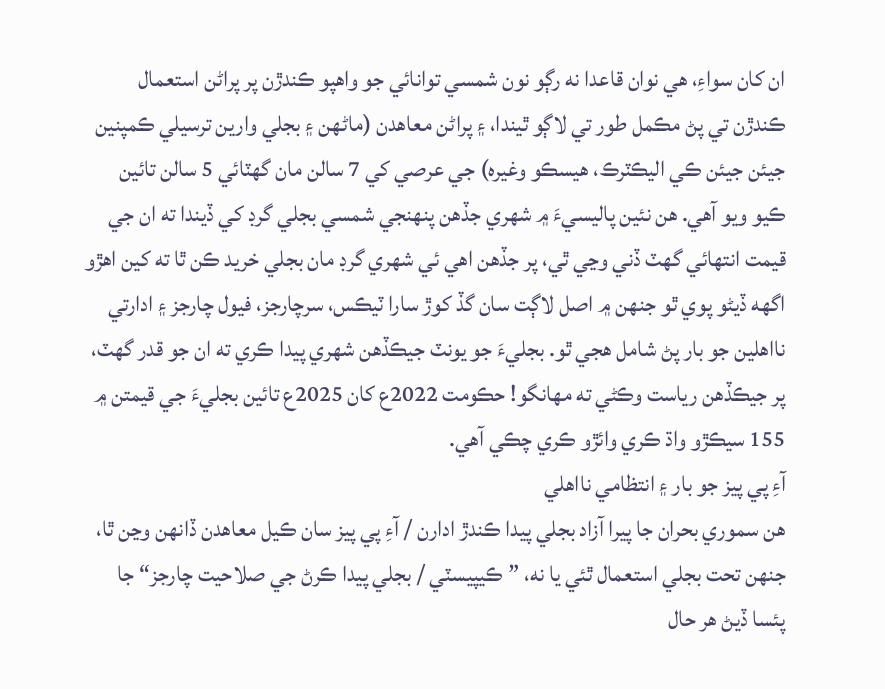ان کان سواءِ، هي نوان قاعدا نه رڳو نون شمسي توانائي جو واھپو ڪندڙن پر پراڻن استعمال ڪندڙن تي پڻ مڪمل طور تي لاڳو ٿيندا، ۽ پراڻن معاهدن (ماڻھن ۽ بجلي وارين ترسيلي ڪمپنين جيئن جيئن ڪي اليڪٽرڪ، هيسڪو وغيره) جي عرصي کي 7 سالن مان گهٽائي 5 سالن تائين ڪيو ويو آهي. هن نئين پاليسيءَ ۾ شهري جڏهن پنهنجي شمسي بجلي گرڊ کي ڏيندا ته ان جي قيمت انتهائي گهٽ ڏني وڃي ٿي، پر جڏهن اهي ئي شهري گرڊ مان بجلي خريد ڪن ٿا ته کين اهڙو اگھه ڏيڻو پوي ٿو جنهن ۾ اصل لاڳت سان گڏ کوڙ سارا ٽيڪس، سرچارجز، فيول چارجز ۽ ادارتي نااهلين جو بار پڻ شامل هجي ٿو. بجليءَ جو يونٽ جيڪڏهن شهري پيدا ڪري ته ان جو قدر گهٽ، پر جيڪڏهن رياست وڪڻي ته مهانگو! حڪومت 2022ع کان 2025ع تائين بجليءَ جي قيمتن ۾ 155 سيڪڙو واڌ ڪري وائڙو ڪري چڪي آھي.
آءِ پي پيز جو بار ۽ انتظامي نااهلي
هن سموري بحران جا پيرا آزاد بجلي پيدا ڪندڙ ادارن / آءِ پي پيز سان ڪيل معاهدن ڏانھن وڃن ٿا، جنهن تحت بجلي استعمال ٿئي يا نه، ”ڪيپيسٽي / بجلي پيدا ڪرڻ جي صلاحيت چارجز“ جا پئسا ڏيڻ هر حال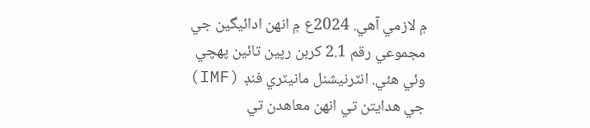۾ لازمي آهي. 2024ع ۾ انهن ادائيگين جي مجموعي رقم 2.1 کربن رپين تائين پهچي وئي هئي. انٽرنيشنل مانيٽري فنڊ (IMF) جي هدايتن تي انهن معاهدن تي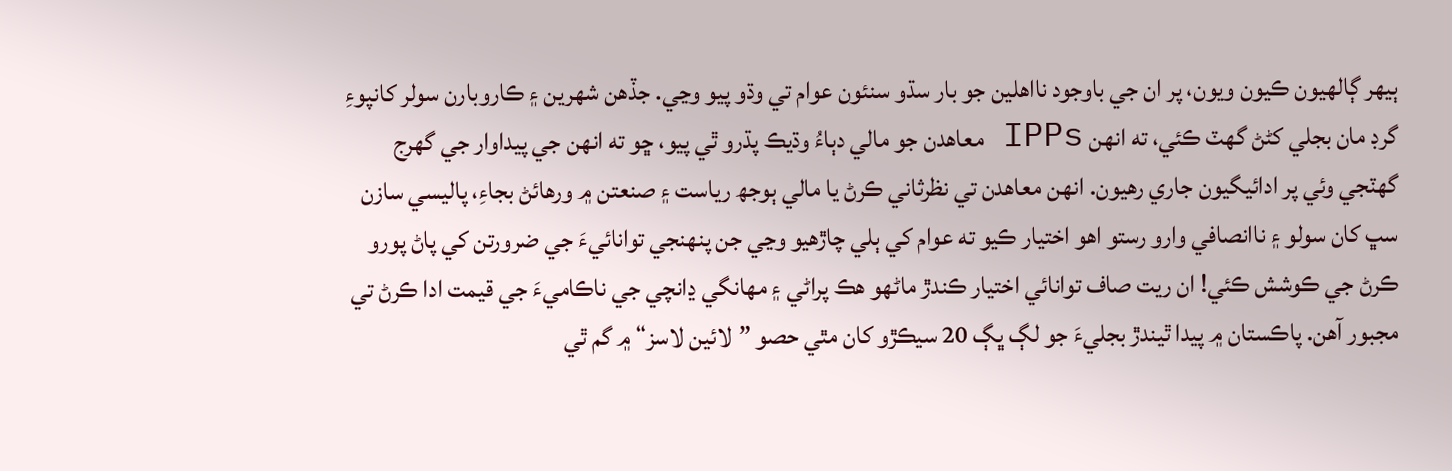ٻيهر ڳالهيون ڪيون ويون، پر ان جي باوجود نااهلين جو بار سڌو سنئون عوام تي وڌو پيو وڃي. جڏهن شهرين ۽ ڪاروبارن سولر کانپوءِ گرڊ مان بجلي کڻڻ گهٽ ڪئي، ته انهن IPPs معاهدن جو مالي دٻاءُ وڌيڪ پڌرو ٿي پيو، ڇو ته انهن جي پيداوار جي گهرج گهٽجي وئي پر ادائيگيون جاري رهيون. انهن معاهدن تي نظرثاني ڪرڻ يا مالي ٻوجھ رياست ۽ صنعتن ۾ ورھائڻ بجاءِ، پاليسي سازن سڀ کان سولو ۽ ناانصافي وارو رستو اهو اختيار ڪيو ته عوام کي ٻلي چاڙهيو وڃي جن پنهنجي توانائيءَ جي ضرورتن کي پاڻ پورو ڪرڻ جي ڪوشش ڪئي! ان ريت صاف توانائي اختيار ڪندڙ ماڻهو هڪ پراڻي ۽ مهانگي ڍانچي جي ناڪاميءَ جي قيمت ادا ڪرڻ تي مجبور آهن. پاڪستان ۾ پيدا ٿيندڙ بجليءَ جو لڳ ڀڳ 20 سيڪڙو کان مٿي حصو ”لائين لاسز“ ۾ گم ٿي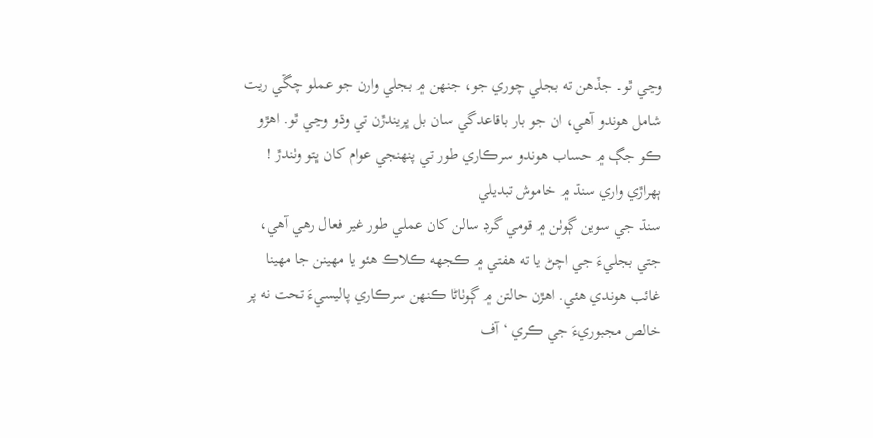وڃي ٿو۔ جڏهن ته بجلي چوري جو، جنھن ۾ بجلي وارن جو عملو چڱي ريت شامل ھوندو آھي، ان جو بار باقاعدگي سان بل ڀريندڙن تي وڌو وڃي ٿو. اھڙو ڪو جڳ ۾ حساب ھوندو سرڪاري طور تي پنھنجي عوام کان ڀتو وٺندڙ !
ٻهراڙي واري سنڌ ۾ خاموش تبديلي
سنڌ جي سوين ڳوٺن ۾ قومي گرڊ سالن کان عملي طور غير فعال رهي آهي، جتي بجليءَ جي اچڻ يا ته هفتي ۾ ڪجهه ڪلاڪ هئو يا مهينن جا مهينا غائب هوندي هئي. اهڙن حالتن ۾ ڳوٺاڻا ڪنهن سرڪاري پاليسيءَ تحت نه پر خالص مجبوريءَ جي ڪري ‘آف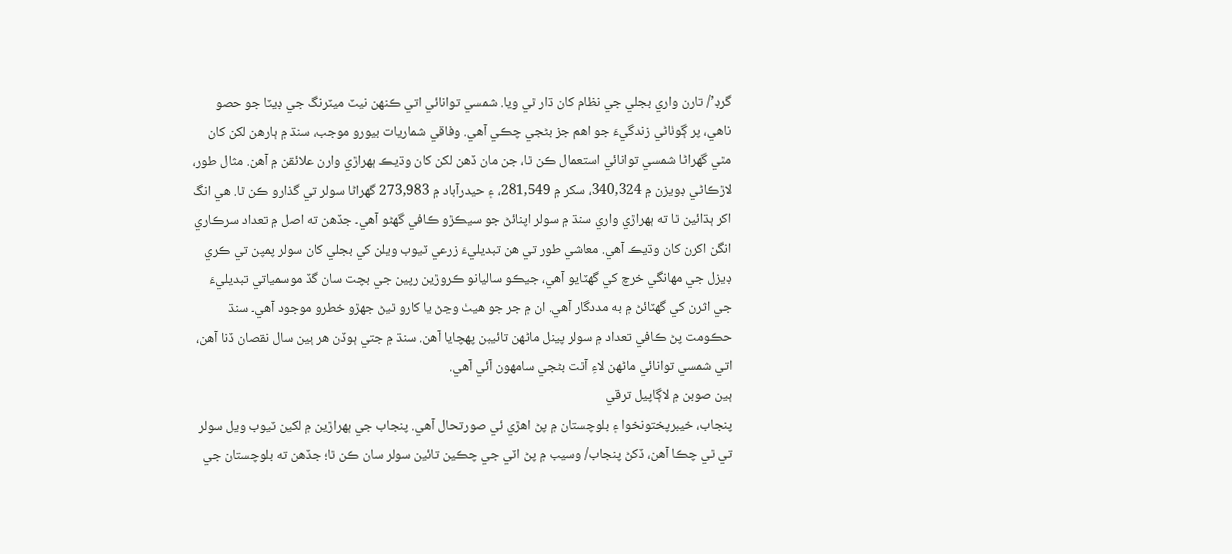گرڊ’/ تارن واري بجلي جي نظام کان ڌار ٿي ويا. شمسي توانائي اتي ڪنهن نيٽ ميٽرنگ جي ڊيٽا جو حصو ناهي، پر ڳوٺاڻي زندگيءَ جو اھم جز بڻجي چڪي آهي. وفاقي شماريات بيورو موجب، سنڌ ۾ ٻارھن لکن کان مٿي گھراڻا شمسي توانائي استعمال ڪن ٿا، جن مان ڏھن لکن کان وڌيڪ ٻهراڙي وارن علائقن ۾ آهن. مثال طور، لاڙڪاڻي ڊويزن ۾ 340,324، سکر ۾ 281,549، ۽ حيدرآباد ۾ 273,983 گھراڻا سولر تي گذارو ڪن ٿا. هي انگ اکر ٻڌائين ٿا ته ٻهراڙي واري سنڌ ۾ سولر اپنائڻ جو سيڪڙو ڪافي گھڻو آھي۔ جڏھن ته اصل ۾ تعداد سرڪاري انگن اکرن کان وڌيڪ آهي. معاشي طور تي هن تبديليءَ زرعي ٽيوب ويلن کي بجلي کان سولر پمپن تي ڪري ڊيزل جي مهانگي خرچ کي گهٽايو آهي، جيڪو ساليانو ڪروڙين رپين جي بچت سان گڏ موسمياتي تبديليءَ جي اثرن کي گهٽائڻ ۾ به مددگار آهي. ان ۾ جر جو هيٺ وڃڻ يا کارو ٿيڻ جھڙو خطرو موجود آھي۔ سنڌ حڪومت پڻ ڪافي تعداد ۾ سولر پينل ماڻھن تائيبن پهچايا آھن. سنڌ ۾ جتي ٻوڏن ھر ٻين سال نقصان ڏنا آھن، اتي شمسي توانائي ماڻھن لاءِ آٿت بڻجي سامهون آئي آهي.
ٻين صوبن ۾ لاڳاپيل ترقي
پنجاب، خيبرپختونخوا ۽ بلوچستان ۾ پڻ اهڙي ئي صورتحال آهي. پنجاب جي ٻهراڙين ۾ لکين ٽيوب ويل سولر تي ٿي چڪا آهن، ڏکڻ پنجاب/ وسيب ۾ پڻ اٽي جي چڪين تائين سولر سان ڪن ٿا؛ جڏهن ته بلوچستان جي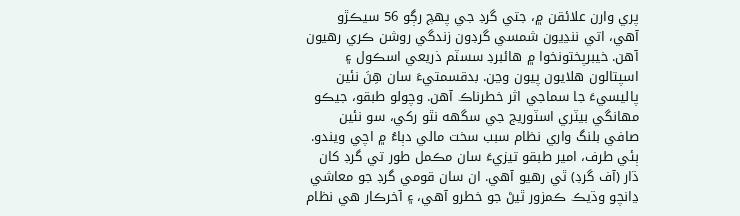پري وارن علائقن ۾، جتي گرڊ جي پهچ رڳو 56 سيڪڙو آهي، اتي ننڍيون شمسي گرڊون زندگي روشن ڪري رهيون آهن. خيبرپختونخوا ۾ هائبرڊ سسٽم ذريعي اسڪول ۽ اسپتالون هلايون پيون وڃن. بدقسمتيءَ سان هِنَ نئين پاليسيءَ جا سماجي اثر خطرناڪ آهن. وچولو طبقو، جيڪو مهانگي بيٽري اسٽوريج جي سگهه نٿو رکي، سو نئين صافي بلنگ واري نظام سبب سخت مالي دٻاءُ ۾ اچي ويندو. ٻئي طرف، امير طبقو تيزيءَ سان مڪمل طور تي گرڊ کان ڌار (آف گرڊ) ٿي رهيو آهي. ان سان قومي گرڊ جو معاشي ڍانچو وڌيڪ ڪمزور ٿيڻ جو خطرو آهي، ۽ آخرڪار هي نظام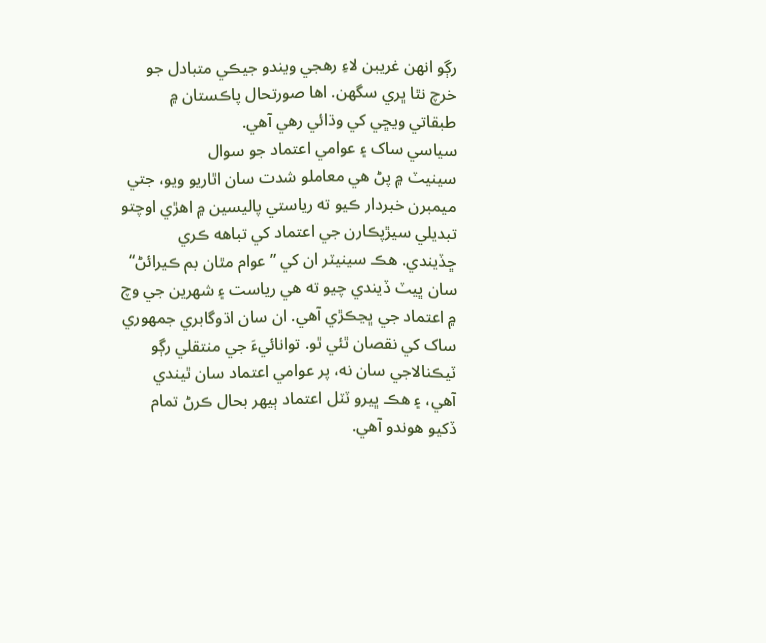رڳو انهن غريبن لاءِ رهجي ويندو جيڪي متبادل جو خرچ نٿا ڀري سگهن. اھا صورتحال پاڪستان ۾ طبقاتي ويڇي کي وڌائي رهي آهي.
سياسي ساک ۽ عوامي اعتماد جو سوال
سينيٽ ۾ پڻ هي معاملو شدت سان اٿاريو ويو، جتي ميمبرن خبردار ڪيو ته رياستي پاليسين ۾ اهڙي اوچتو تبديلي سيڙپڪارن جي اعتماد کي تباهه ڪري ڇڏيندي. ھڪ سينيٽر ان کي ”عوام مٿان بم ڪيرائڻ“ سان ڀيٽ ڏيندي چيو ته هي رياست ۽ شهرين جي وچ ۾ اعتماد جي ڀڃڪڙي آهي. ان سان اڌوگابري جمهوري ساک کي نقصان ٿئي ٿو. توانائيءَ جي منتقلي رڳو ٽيڪنالاجي سان نه، پر عوامي اعتماد سان ٿيندي آهي، ۽ هڪ ڀيرو ٽٽل اعتماد ٻيهر بحال ڪرڻ تمام ڏکيو هوندو آهي.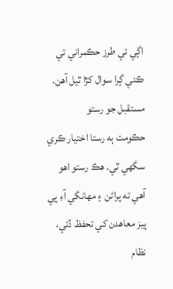اڳي ئي طرز حڪمراني تي ڪئي ڳرا سوال کڙا ٿيل آھن.
مستقبل جو رستو
حڪومت ٻه رستا اختيار ڪري سگھي ٿي. هڪ رستو اهو آهي ته پراڻن ۽ مهانگي آءِ پي پيز معاهدن کي تحفظ ڏئي، نظام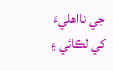جي نااهليءَ کي لڪائي ۽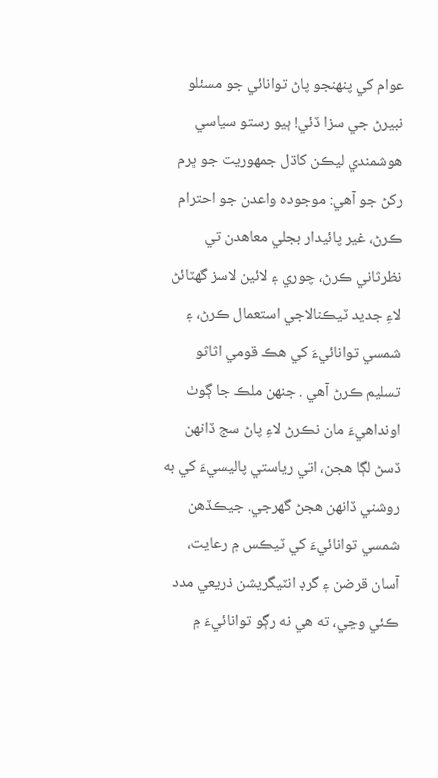عوام کي پنھنجو پاڻ توانائي جو مسئلو نبيرڻ جي سزا ڏئي! ٻيو رستو سياسي ھوشمندي ليڪن کاڌل جمهوريت جو ڀرم رکڻ جو آهي: موجوده واعدن جو احترام ڪرڻ، غير پائيدار بجلي معاهدن تي نظرثاني ڪرڻ، چوري ۽ لائين لاسز گهٽائڻ لاءِ جديد ٽيڪنالاجي استعمال ڪرڻ، ۽ شمسي توانائيءَ کي هڪ قومي اثاثو تسليم ڪرڻ آھي . جنهن ملڪ جا ڳوٺ اونداهيءَ مان نڪرڻ لاءِ پاڻ سج ڏانهن ڏسڻ لڳا هجن، اتي رياستي پاليسيءَ کي به روشني ڏانھن هجڻ گهرجي. جيڪڏهن شمسي توانائيءَ کي ٽيڪس ۾ رعايت، آسان قرضن ۽ گرڊ انٽيگريشن ذريعي مدد ڪئي وڃي، ته هي نه رڳو توانائيءَ ۾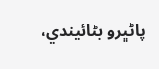پاڻڀرو بڻائيندي،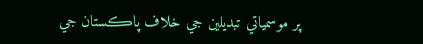پر موسمياتي تبديلين جي خلاف پاڪستان جي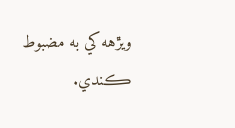ويڙهه کي به مضبوط ڪندي.